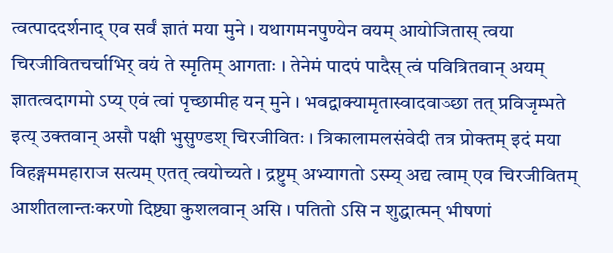त्वत्पाददर्शनाद् एव सर्वं ज्ञातं मया मुने । यथागमनपुण्येन वयम् आयोजितास् त्वया
चिरजीवितचर्चाभिर् वयं ते स्मृतिम् आगताः । तेनेमं पादपं पादैस् त्वं पवित्रितवान् अयम्
ज्ञातत्वदागमो ऽप्य् एवं त्वां पृच्छामीह यन् मुने । भवद्वाक्यामृतास्वादवाञ्छा तत् प्रविजृम्भते
इत्य् उक्तवान् असौ पक्षी भुसुण्डश् चिरजीवितः । त्रिकालामलसंवेदी तत्र प्रोक्तम् इदं मया
विहङ्गममहाराज सत्यम् एतत् त्वयोच्यते । द्रष्टुम् अभ्यागतो ऽस्म्य् अद्य त्वाम् एव चिरजीवितम्
आशीतलान्तःकरणो दिष्ट्या कुशलवान् असि । पतितो ऽसि न शुद्धात्मन् भीषणां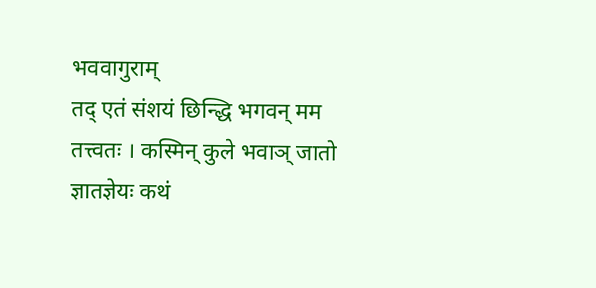भववागुराम्
तद् एतं संशयं छिन्द्धि भगवन् मम तत्त्वतः । कस्मिन् कुले भवाञ् जातो ज्ञातज्ञेयः कथं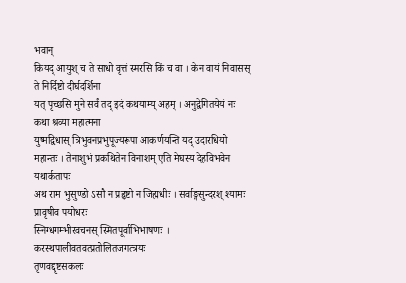भवान्
कियद् आयुश् च ते साधो वृत्तं स्मरसि किं च वा । केन वायं निवासस् ते निर्दिष्टो दीर्घदर्शिना
यत् पृच्छसि मुने सर्वं तद् इदं कथयाम्य् अहम् । अनुद्वेगितयेयं नः कथा श्रव्या महात्मना
युष्मद्विधास् त्रिभुवनप्रभुपूज्यरूपा आकर्णयन्ति यद् उदारधियो महान्तः । तेनाशुभं प्रकथितेन विनाशम् एति मेघस्य देहविभवेन यथार्कतापः
अथ राम भुसुण्डो ऽसौ न प्रहृष्टो न जिह्मधीः । सर्वाङ्गसुन्दरश् श्यामः प्रावृषीव पयोधरः
स्निग्धगम्भीरवचनस् स्मितपूर्वाभिभाषणः । करस्थपालीवतवत्प्रतोलितजगत्त्रयः
तृणवद्दृष्टसकलः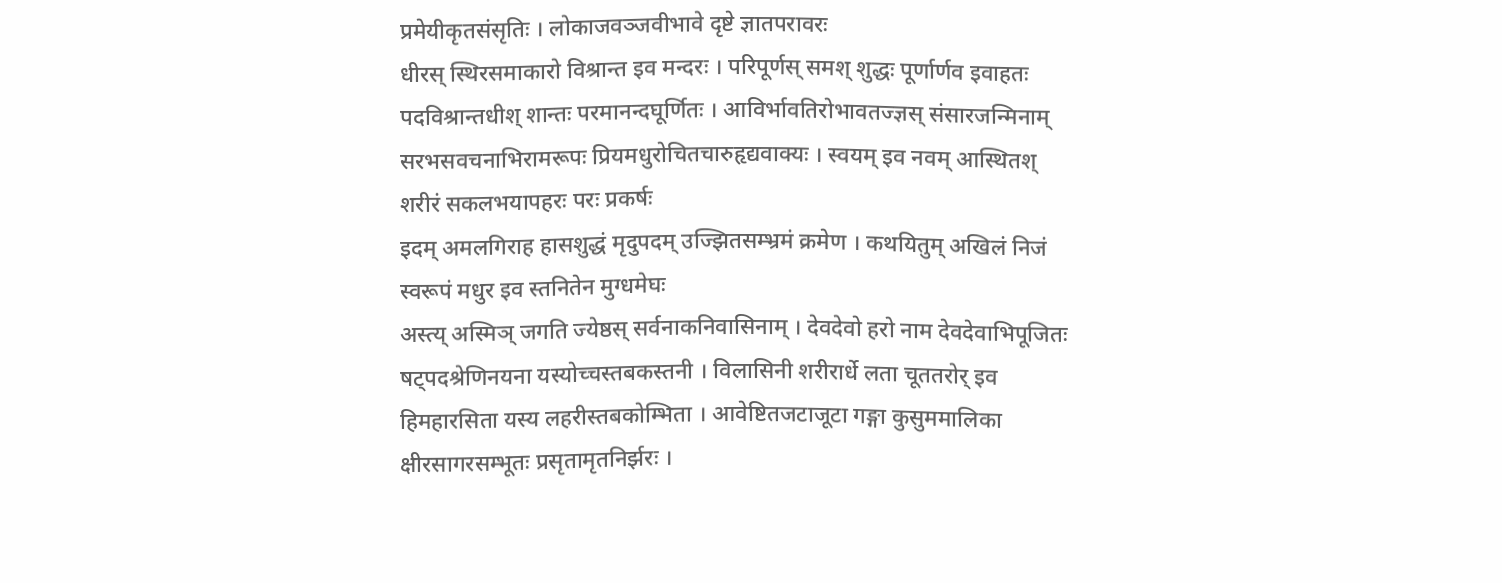प्रमेयीकृतसंसृतिः । लोकाजवञ्जवीभावे दृष्टे ज्ञातपरावरः
धीरस् स्थिरसमाकारो विश्रान्त इव मन्दरः । परिपूर्णस् समश् शुद्धः पूर्णार्णव इवाहतः
पदविश्रान्तधीश् शान्तः परमानन्दघूर्णितः । आविर्भावतिरोभावतज्ज्ञस् संसारजन्मिनाम्
सरभसवचनाभिरामरूपः प्रियमधुरोचितचारुहृद्यवाक्यः । स्वयम् इव नवम् आस्थितश् शरीरं सकलभयापहरः परः प्रकर्षः
इदम् अमलगिराह हासशुद्धं मृदुपदम् उज्झितसम्भ्रमं क्रमेण । कथयितुम् अखिलं निजं स्वरूपं मधुर इव स्तनितेन मुग्धमेघः
अस्त्य् अस्मिञ् जगति ज्येष्ठस् सर्वनाकनिवासिनाम् । देवदेवो हरो नाम देवदेवाभिपूजितः
षट्पदश्रेणिनयना यस्योच्चस्तबकस्तनी । विलासिनी शरीरार्धे लता चूततरोर् इव
हिमहारसिता यस्य लहरीस्तबकोम्भिता । आवेष्टितजटाजूटा गङ्गा कुसुममालिका
क्षीरसागरसम्भूतः प्रसृतामृतनिर्झरः ।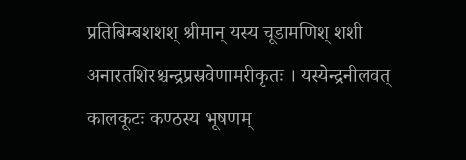प्रतिबिम्बशशश् श्रीमान् यस्य चूडामणिश् शशी
अनारतशिरश्चन्द्रप्रस्रवेणामरीकृतः । यस्येन्द्रनीलवत् कालकूटः कण्ठस्य भूषणम्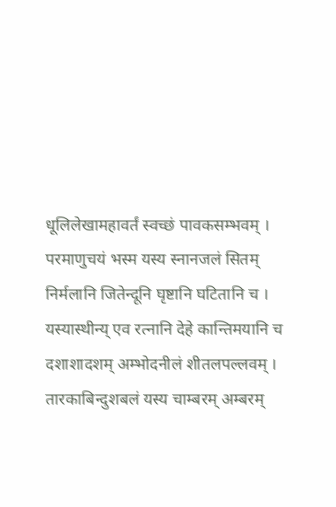धूलिलेखामहावर्तं स्वच्छं पावकसम्भवम् । परमाणुचयं भस्म यस्य स्नानजलं सितम्
निर्मलानि जितेन्दूनि घृष्टानि घटितानि च । यस्यास्थीन्य् एव रत्नानि देहे कान्तिमयानि च
दशाशादशम् अम्भोदनीलं शीतलपल्लवम् । तारकाबिन्दुशबलं यस्य चाम्बरम् अम्बरम्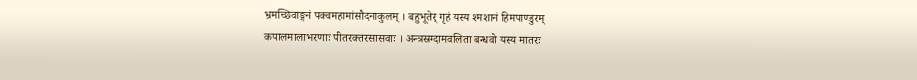भ्रमच्छिवाङ्गनं पक्वमहामांसौदनाकुलम् । बहुभूतेर् गृहं यस्य श्मशानं हिमपाण्डुरम्
कपालमालाभरणाः पीतरक्तरसासवाः । अन्त्रस्रग्दामवलिता बन्धवो यस्य मातरः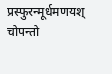प्रस्फुरन्मूर्धमणयश् चोपन्तो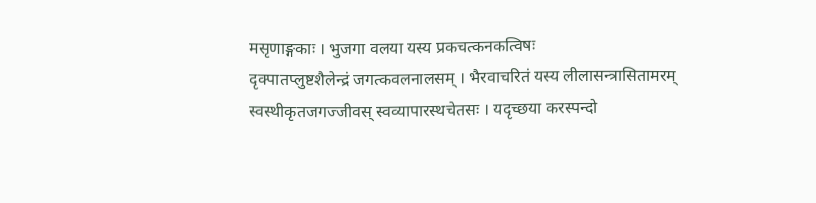मसृणाङ्गकाः । भुजगा वलया यस्य प्रकचत्कनकत्विषः
दृक्पातप्लुष्टशैलेन्द्रं जगत्कवलनालसम् । भैरवाचरितं यस्य लीलासन्त्रासितामरम्
स्वस्थीकृतजगज्जीवस् स्वव्यापारस्थचेतसः । यदृच्छया करस्पन्दो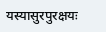यस्यासुरपुरक्षयः